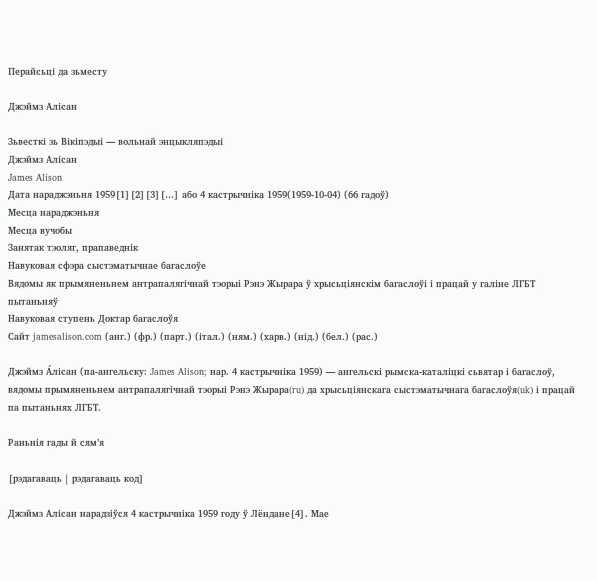Перайсьці да зьместу

Джэймз Алісан

Зьвесткі зь Вікіпэдыі — вольнай энцыкляпэдыі
Джэймз Алісан
James Alison
Дата нараджэньня 1959[1][2][3][…] або 4 кастрычніка 1959(1959-10-04) (66 гадоў)
Месца нараджэньня
Месца вучобы
Занятак тэоляг, прапаведнік
Навуковая сфэра сыстэматычнае багаслоўе
Вядомы як прымяненьнем антрапалягічнай тэорыі Рэнэ Жырара ў хрысьціянскім багаслоўі і працай у галіне ЛГБТ пытаньняў
Навуковая ступень Доктар багаслоўя
Сайт jamesalison.com (анг.) (фр.) (парт.) (італ.) (ням.) (харв.) (нід.) (бел.) (рас.)

Джэймз А́лісан (па-ангельску: James Alison; нар. 4 кастрычніка 1959) — ангельскі рымска-каталіцкі сьвятар і багаслоў, вядомы прымяненьнем антрапалягічнай тэорыі Рэнэ Жырара(ru) да хрысьціянскага сыстэматычнага багаслоўя(uk) і працай па пытаньнях ЛГБТ.

Раньнія гады й сям’я

[рэдагаваць | рэдагаваць код]

Джэймз Алісан нарадзіўся 4 кастрычніка 1959 году ў Лёндане[4]. Мае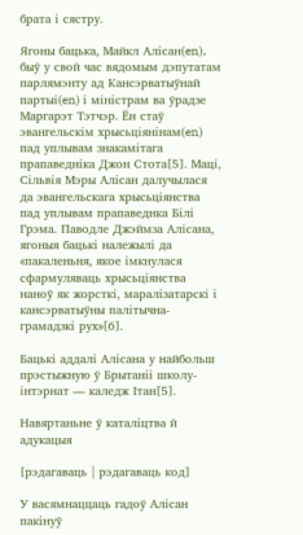брата і сястру.

Ягоны бацька, Майкл Алісан(en), быў у свой час вядомым дэпутатам парлямэнту ад Кансэрватыўнай партыі(en) і міністрам ва ўрадзе Маргарэт Тэтчэр. Ён стаў эвангельскім хрысьціянінам(en) пад уплывам знакамітага прапаведніка Джон Стота[5]. Маці, Сільвія Мэры Алісан далучылася да эвангельскага хрысьціянства пад уплывам прапаведнка Білі Грэма. Паводле Джэймза Алісана, ягоныя бацькі належылі да «пакаленьня, якое імкнулася сфармуляваць хрысьціянства наноў як жорсткі, маралізатарскі і кансэрватыўны палітычна-грамадзкі рух»[6].

Бацькі аддалі Алісана у найбольш прэстыжную ў Брытаніі школу-інтэрнат — каледж Ітан[5].

Навяртаньне ў каталіцтва й адукацыя

[рэдагаваць | рэдагаваць код]

У васямнаццаць гадоў Алісан пакінуў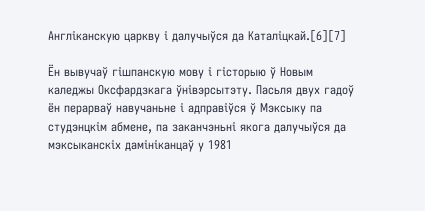Англіканскую царкву і далучыўся да Каталіцкай.[6][7]

Ён вывучаў гішпанскую мову і гісторыю ў Новым каледжы Оксфардзкага ўнівэрсытэту. Пасьля двух гадоў ён перарваў навучаньне і адправіўся ў Мэксыку па студэнцкім абмене, па заканчэньні якога далучыўся да мэксыканскіх дамініканцаў у 1981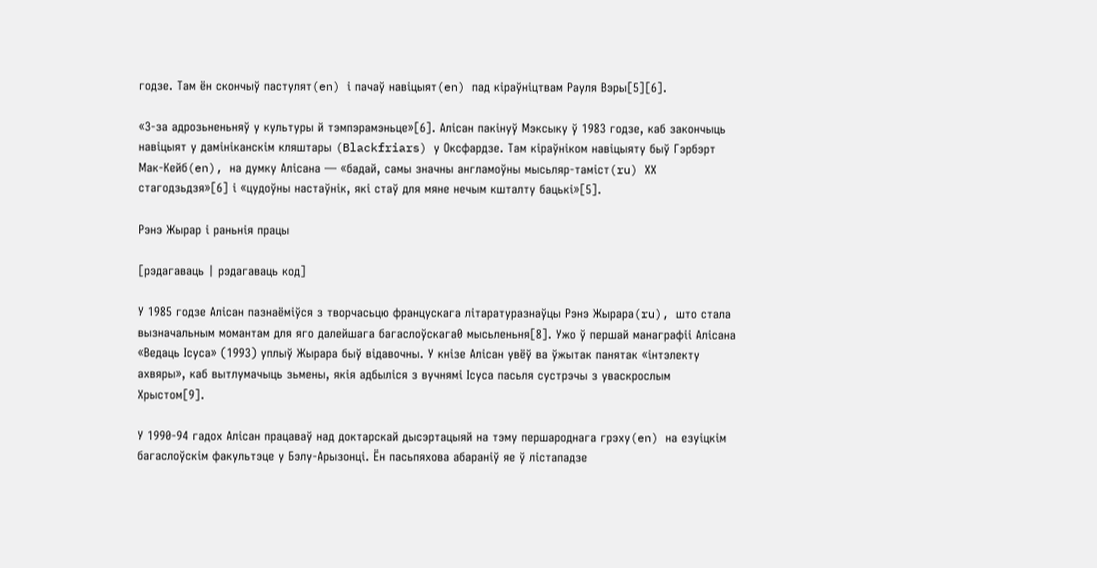годзе. Там ён скончыў пастулят(en) і пачаў навіцыят(en) пад кіраўніцтвам Рауля Вэры[5][6].

«З-за адрозьненьняў у культуры й тэмпэрамэньце»[6]. Алісан пакінуў Мэксыку ў 1983 годзе, каб закончыць навіцыят у дамініканскім кляштары (Blackfriars) у Оксфардзе. Там кіраўніком навіцыяту быў Гэрбэрт Мак-Кейб(en), на думку Алісана — «бадай, самы значны англамоўны мысьляр-таміст(ru) ХХ стагодзьдзя»[6] і «цудоўны настаўнік, які стаў для мяне нечым кшталту бацькі»[5].

Рэнэ Жырар і раньнія працы

[рэдагаваць | рэдагаваць код]

У 1985 годзе Алісан пазнаёміўся з творчасьцю францускага літаратуразнаўцы Рэнэ Жырара(ru), што стала вызначальным момантам для яго далейшага багаслоўскага0 мысьленьня[8]. Ужо ў першай манаграфіі Алісана «Ведаць Ісуса» (1993) уплыў Жырара быў відавочны. У кнізе Алісан увёў ва ўжытак панятак «інтэлекту ахвяры», каб вытлумачыць зьмены, якія адбыліся з вучнямі Ісуса пасьля сустрэчы з уваскрослым Хрыстом[9].

У 1990-94 гадох Алісан працаваў над доктарскай дысэртацыяй на тэму першароднага грэху(en) на езуіцкім багаслоўскім факультэце у Бэлу-Арызонці. Ён пасьпяхова абараніў яе ў лістападзе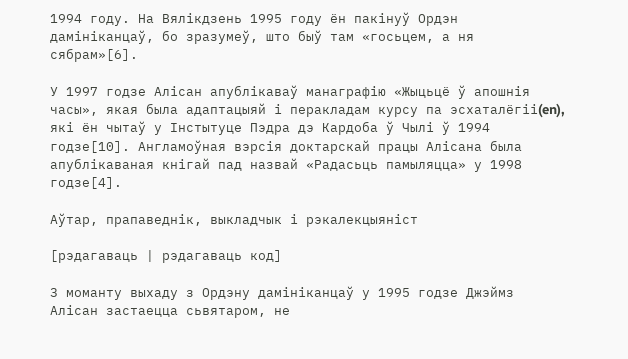1994 году. На Вялікдзень 1995 году ён пакінуў Ордэн дамініканцаў, бо зразумеў, што быў там «госьцем, а ня сябрам»[6].

У 1997 годзе Алісан апублікаваў манаграфію «Жыцьцё ў апошнія часы», якая была адаптацыяй і перакладам курсу па эсхаталёгіі(en), які ён чытаў у Інстытуце Пэдра дэ Кардоба ў Чылі ў 1994 годзе[10]. Англамоўная вэрсія доктарскай працы Алісана была апублікаваная кнігай пад назвай «Радасьць памыляцца» у 1998 годзе[4].

Аўтар, прапаведнік, выкладчык і рэкалекцыяніст

[рэдагаваць | рэдагаваць код]

З моманту выхаду з Ордэну дамініканцаў у 1995 годзе Джэймз Алісан застаецца сьвятаром, не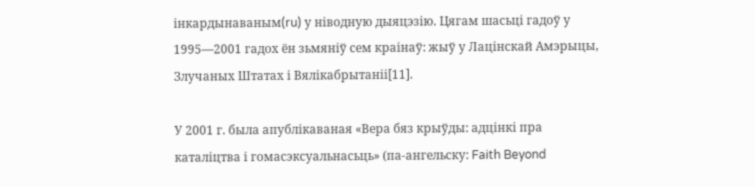інкардынаваным(ru) у ніводную дыяцэзію. Цягам шасьці гадоў у 1995—2001 гадох ён зьмяніў сем краінаў: жыў у Лацінскай Амэрыцы, Злучаных Штатах і Вялікабрытаніі[11].

У 2001 г. была апублікаваная «Вера бяз крыўды: адцінкі пра каталіцтва і гомасэксуальнасьць» (па-ангельску: Faith Beyond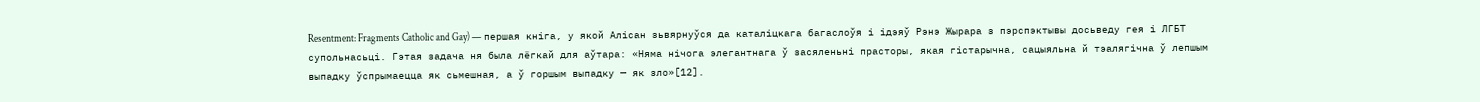Resentment: Fragments Catholic and Gay) — першая кніга, у якой Алісан зьвярнуўся да каталіцкага багаслоўя і ідэяў Рэнэ Жырара з пэрспэктывы досьведу гея і ЛГБТ супольнасьці. Гэтая задача ня была лёгкай для аўтара: «Няма нічога элегантнага ў засяленьні прасторы, якая гістарычна, сацыяльна й тэалягічна ў лепшым выпадку ўспрымаецца як сьмешная, а ў горшым выпадку — як зло»[12].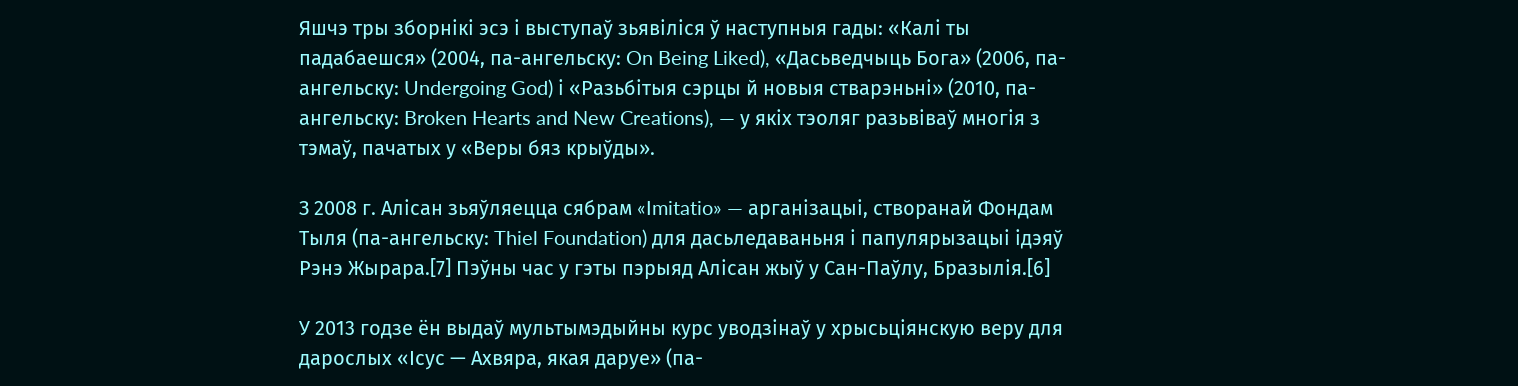Яшчэ тры зборнікі эсэ і выступаў зьявіліся ў наступныя гады: «Калі ты падабаешся» (2004, па-ангельску: On Being Liked), «Дасьведчыць Бога» (2006, па-ангельску: Undergoing God) і «Разьбітыя сэрцы й новыя стварэньні» (2010, па-ангельску: Broken Hearts and New Creations), — у якіх тэоляг разьвіваў многія з тэмаў, пачатых у «Веры бяз крыўды».

З 2008 г. Алісан зьяўляецца сябрам «Imitatio» — арганізацыі, створанай Фондам Тыля (па-ангельску: Thiel Foundation) для дасьледаваньня і папулярызацыі ідэяў Рэнэ Жырара.[7] Пэўны час у гэты пэрыяд Алісан жыў у Сан-Паўлу, Бразылія.[6]

У 2013 годзе ён выдаў мультымэдыйны курс уводзінаў у хрысьціянскую веру для дарослых «Ісус — Ахвяра, якая даруе» (па-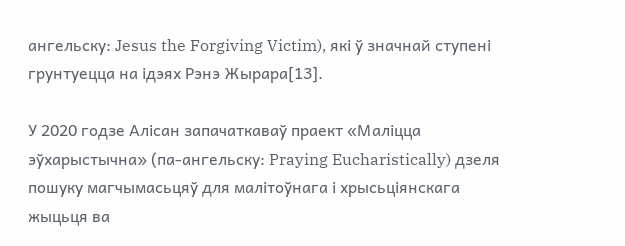ангельску: Jesus the Forgiving Victim), які ў значнай ступені грунтуецца на ідэях Рэнэ Жырара[13].

У 2020 годзе Алісан запачаткаваў праект «Маліцца эўхарыстычна» (па-ангельску: Praying Eucharistically) дзеля пошуку магчымасьцяў для малітоўнага і хрысьціянскага жыцьця ва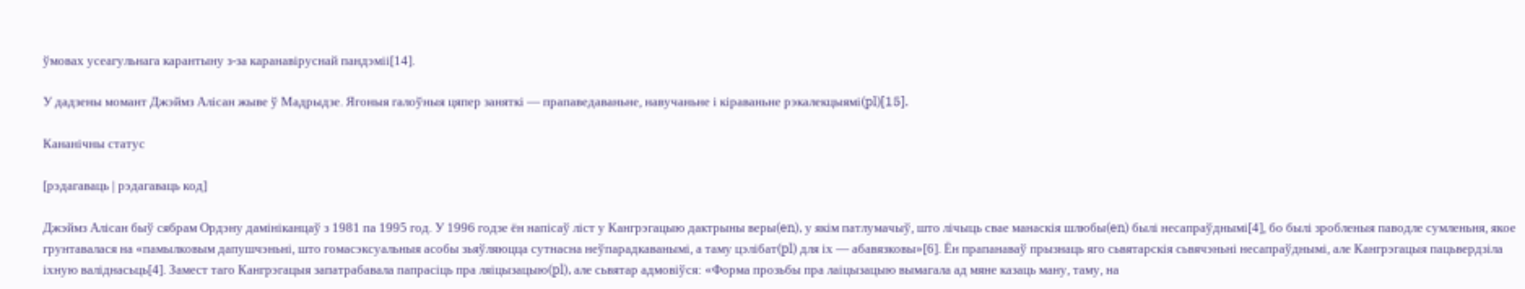ўмовах усеагульнага карантыну з-за каранавіруснай пандэміі[14].

У дадзены момант Джэймз Алісан жыве ў Мадрыдзе. Ягоныя галоўныя цяпер заняткі — прапаведаваньне, навучаньне і кіраваньне рэкалекцыямі(pl)[15].

Кананічны статус

[рэдагаваць | рэдагаваць код]

Джэймз Алісан быў сябрам Ордэну дамініканцаў з 1981 па 1995 год. У 1996 годзе ён напісаў ліст у Кангрэгацыю дактрыны веры(en), у якім патлумачыў, што лічыць свае манаскія шлюбы(en) былі несапраўднымі[4], бо былі зробленыя паводле сумленьня, якое грунтавалася на «памылковым дапушчэньні, што гомасэксуальныя асобы зьяўляюцца сутнасна неўпарадкаванымі, а таму цэлібат(pl) для іх — абавязковы»[6]. Ён прапанаваў прызнаць яго сьвятарскія сьвячэньні несапраўднымі, але Кангрэгацыя пацьвердзіла іхную валіднасьць[4]. Замест таго Кангрэгацыя запатрабавала папрасіць пра ляіцызацыю(pl), але сьвятар адмовіўся: «Форма прозьбы пра лаіцызацыю вымагала ад мяне казаць ману, таму, на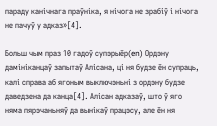параду канічнага праўніка, я нічога не зрабіў і нічога не пачуў у адказ»[4].

Больш чым праз 10 гадоў супэрыёр(en) Ордэну дамініканцаў запытаў Алісана, ці ня будзе ён супраць, калі справа аб ягоным выключэньні з ордэну будзе даведзена да канца[4]. Алісан адказаў, што ў яго няма пярэчаньняў да вынікаў працэсу, але ён ня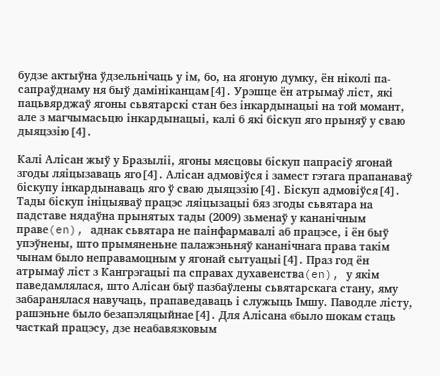будзе актыўна ўдзельнічаць у ім, бо, на ягоную думку, ён ніколі па-сапраўднаму ня быў дамініканцам[4]. Урэшце ён атрымаў ліст, які пацьвярджаў ягоны сьвятарскі стан без інкардынацыі на той момант, але з магчымасьцю інкардынацыі, калі б які біскуп яго прыняў у сваю дыяцэзію[4].

Калі Алісан жыў у Бразыліі, ягоны мясцовы біскуп папрасіў ягонай згоды ляіцызаваць яго[4]. Алісан адмовіўся і замест гэтага прапанаваў біскупу інкардынаваць яго ў сваю дыяцэзію[4]. Біскуп адмовіўся[4]. Тады біскуп ініцыяваў працэс ляіцызацыі бяз згоды сьвятара на падставе нядаўна прынятых тады (2009) зьменаў у кананічным праве(en), аднак сьвятара не паінфармавалі аб працэсе, і ён быў упэўнены, што прымяненьне палажэньняў кананічнага права такім чынам было неправамоцным у ягонай сытуацыі[4]. Праз год ён атрымаў ліст з Кангрэгацыі па справах духавенства(en), у якім паведамлялася, што Алісан быў пазбаўлены сьвятарскага стану, яму забаранялася навучаць, прапаведаваць і служыць Імшу. Паводле лісту, рашэньне было безапэляцыйнае[4]. Для Алісана «было шокам стаць часткай працэсу, дзе неабавязковым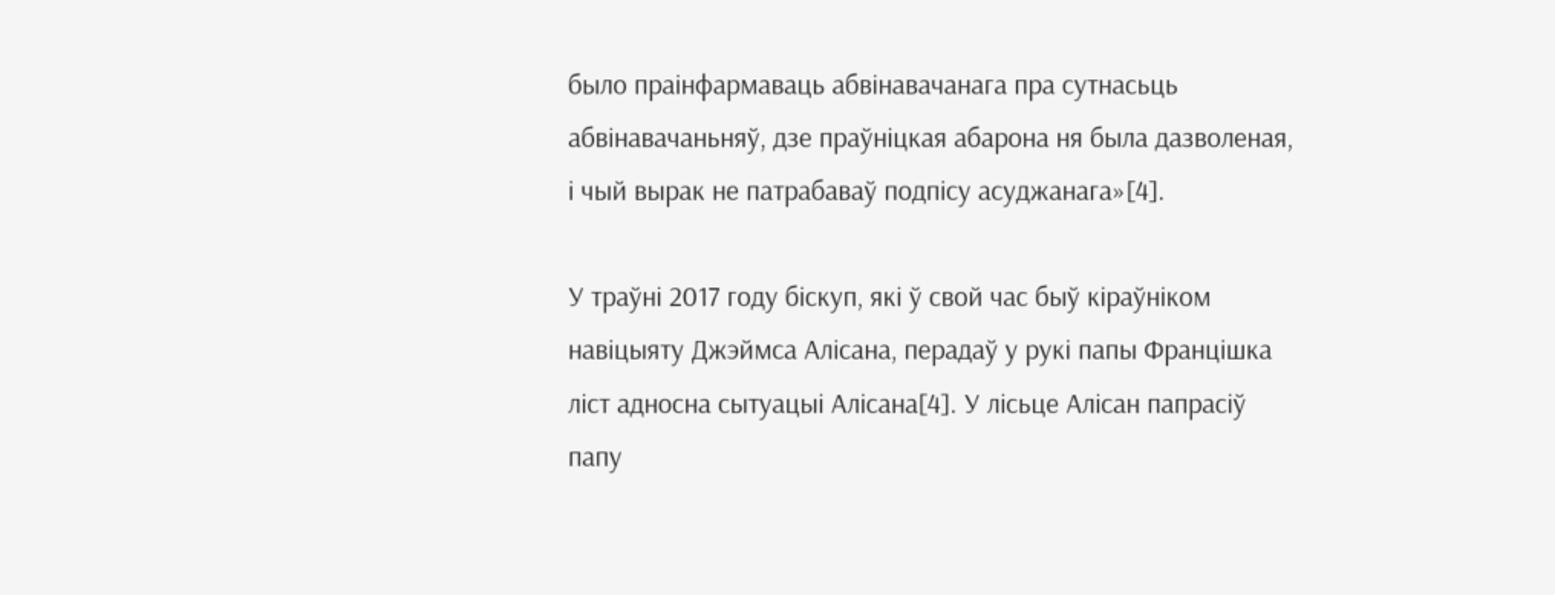было праінфармаваць абвінавачанага пра сутнасьць абвінавачаньняў, дзе праўніцкая абарона ня была дазволеная, і чый вырак не патрабаваў подпісу асуджанага»[4].

У траўні 2017 году біскуп, які ў свой час быў кіраўніком навіцыяту Джэймса Алісана, перадаў у рукі папы Францішка ліст адносна сытуацыі Алісана[4]. У лісьце Алісан папрасіў папу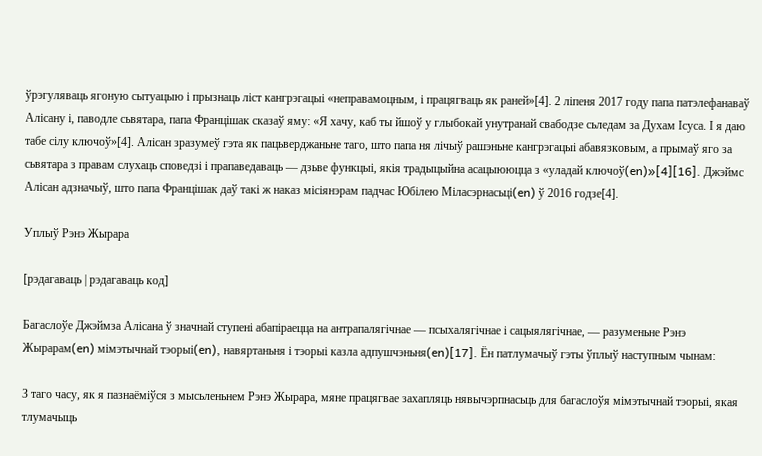ўрэгуляваць ягоную сытуацыю і прызнаць ліст кангрэгацыі «неправамоцным, і працягваць як раней»[4]. 2 ліпеня 2017 году папа патэлефанаваў Алісану і, паводле сьвятара, папа Францішак сказаў яму: «Я хачу, каб ты йшоў у глыбокай унутранай свабодзе сьледам за Духам Ісуса. І я даю табе сілу ключоў»[4]. Алісан зразумеў гэта як пацьверджаньне таго, што папа ня лічыў рашэньне кангрэгацыі абавязковым, а прымаў яго за сьвятара з правам слухаць споведзі і прапаведаваць — дзьве функцыі, якія традыцыйна асацыююцца з «уладай ключоў(en)»[4][16]. Джэймс Алісан адзначыў, што папа Францішак даў такі ж наказ місіянэрам падчас Юбілею Міласэрнасьці(en) ў 2016 годзе[4].

Уплыў Рэнэ Жырара

[рэдагаваць | рэдагаваць код]

Багаслоўе Джэймза Алісана ў значнай ступені абапіраецца на антрапалягічнае — псыхалягічнае і сацыялягічнае, — разуменьне Рэнэ Жырарам(en) мімэтычнай тэорыі(en), навяртаньня і тэорыі казла адпушчэньня(en)[17]. Ён патлумачыў гэты ўплыў наступным чынам:

З таго часу, як я пазнаёміўся з мысьленьнем Рэнэ Жырара, мяне працягвае захапляць нявычэрпнасьць для багаслоўя мімэтычнай тэорыі, якая тлумачыць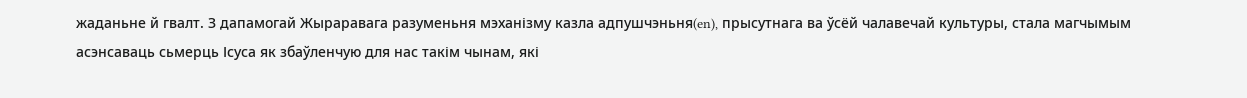жаданьне й гвалт. З дапамогай Жыраравага разуменьня мэханізму казла адпушчэньня(en), прысутнага ва ўсёй чалавечай культуры, стала магчымым асэнсаваць сьмерць Ісуса як збаўленчую для нас такім чынам, які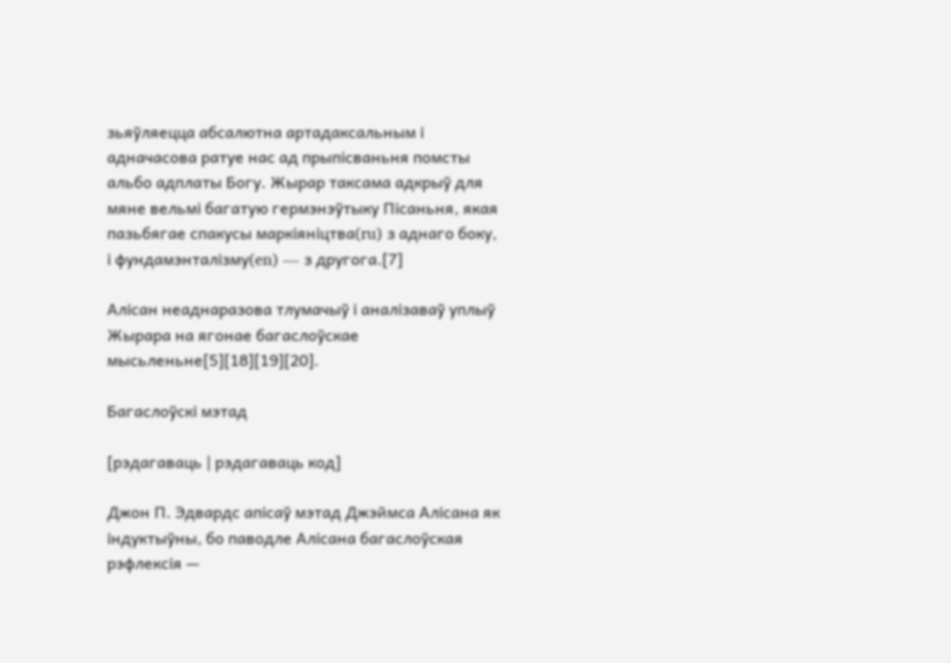зьяўляецца абсалютна артадаксальным і адначасова ратуе нас ад прыпісваньня помсты альбо адплаты Богу. Жырар таксама адкрыў для мяне вельмі багатую гермэнэўтыку Пісаньня, якая пазьбягае спакусы маркіяніцтва(ru) з аднаго боку, і фундамэнталізму(en) — з другога.[7]

Алісан неаднаразова тлумачыў і аналізаваў уплыў Жырара на ягонае багаслоўскае мысьленьне[5][18][19][20].

Багаслоўскі мэтад

[рэдагаваць | рэдагаваць код]

Джон П. Эдвардс апісаў мэтад Джэймса Алісана як індуктыўны, бо паводле Алісана багаслоўская рэфлексія —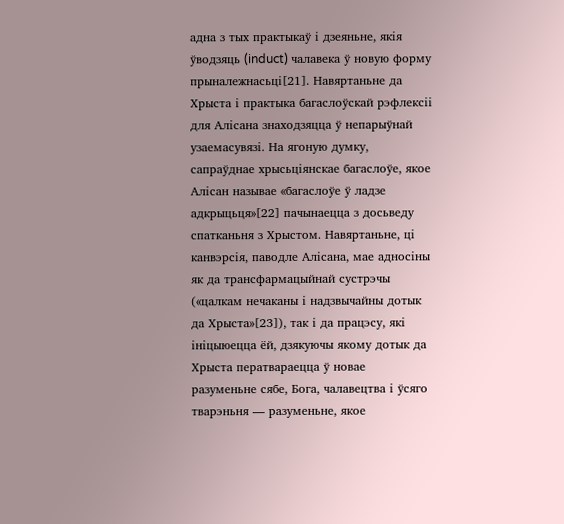адна з тых практыкаў і дзеяньне, якія ўводзяць (induct) чалавека ў новую форму прыналежнасьці[21]. Навяртаньне да Хрыста і практыка багаслоўскай рэфлексіі для Алісана знаходзяцца ў непарыўнай узаемасувязі. На ягоную думку, сапраўднае хрысьціянскае багаслоўе, якое Алісан называе «багаслоўе ў ладзе адкрыцьця»[22] пачынаецца з досьведу спатканьня з Хрыстом. Навяртаньне, ці канвэрсія, паводле Алісана, мае адносіны як да трансфармацыйнай сустрэчы («цалкам нечаканы і надзвычайны дотык да Хрыста»[23]), так і да працэсу, які ініцыюецца ёй, дзякуючы якому дотык да Хрыста ператвараецца ў новае разуменьне сябе, Бога, чалавецтва і ўсяго тварэньня — разуменьне, якое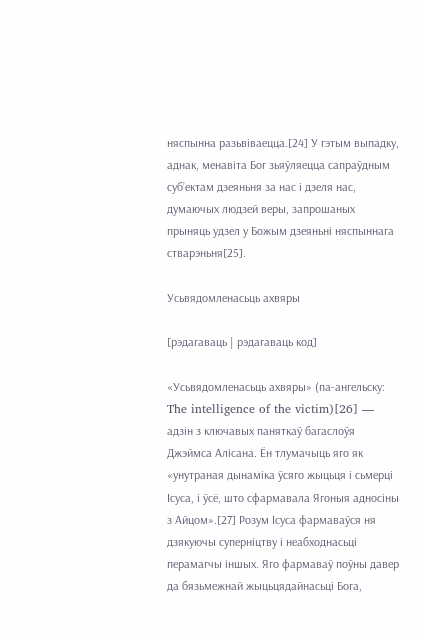няспынна разьвіваецца.[24] У гэтым выпадку, аднак, менавіта Бог зьяўляецца сапраўдным суб’ектам дзеяньня за нас і дзеля нас, думаючых людзей веры, запрошаных прыняць удзел у Божым дзеяньні няспыннага стварэньня[25].

Усьвядомленасьць ахвяры

[рэдагаваць | рэдагаваць код]

«Усьвядомленасьць ахвяры» (па-ангельску: The intelligence of the victim)[26] — адзін з ключавых паняткаў багаслоўя Джэймса Алісана. Ён тлумачыць яго як «унутраная дынаміка ўсяго жыцьця і сьмерці Ісуса, і ўсё, што сфармавала Ягоныя адносіны з Айцом».[27] Розум Ісуса фармаваўся ня дзякуючы суперніцтву і неабходнасьці перамагчы іншых. Яго фармаваў поўны давер да бязьмежнай жыцьцядайнасьці Бога,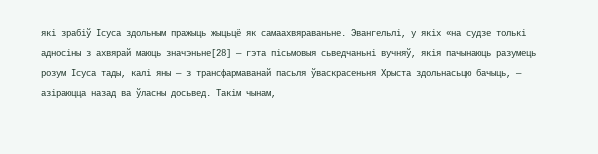які зрабіў Ісуса здольным пражыць жыцьцё як самаахвяраваньне. Эвангельлі, у якіх «на судзе толькі адносіны з ахвярай маюць значэньне[28] — гэта пісьмовыя сьведчаньні вучняў, якія пачынаюць разумець розум Ісуса тады, калі яны — з трансфармаванай пасьля ўваскрасеньня Хрыста здольнасьцю бачыць, — азіраюцца назад ва ўласны досьвед. Такім чынам,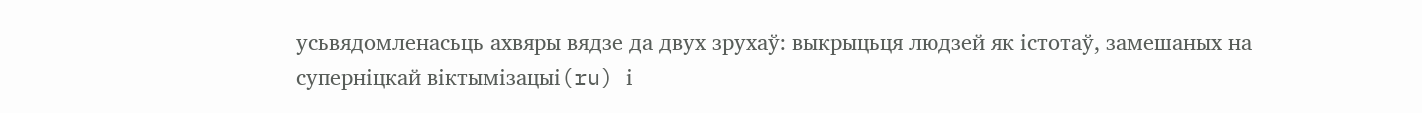усьвядомленасьць ахвяры вядзе да двух зрухаў: выкрыцьця людзей як істотаў, замешаных на суперніцкай віктымізацыі(ru) і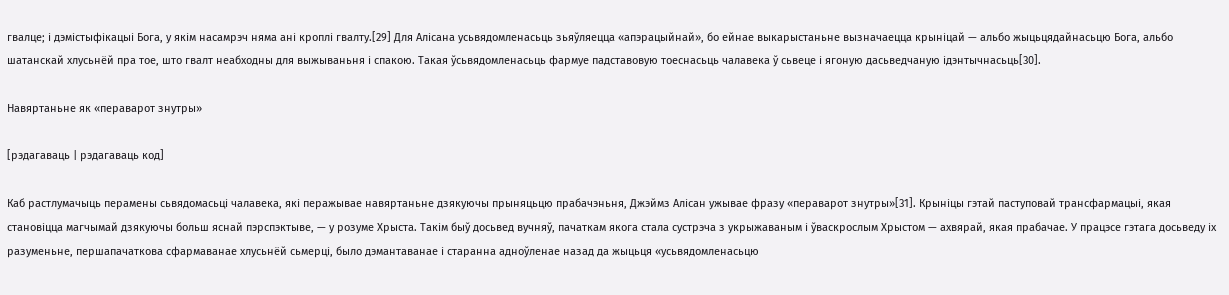гвалце; і дэмістыфікацыі Бога, у якім насамрэч няма ані кроплі гвалту.[29] Для Алісана усьвядомленасьць зьяўляецца «апэрацыйнай», бо ейнае выкарыстаньне вызначаецца крыніцай — альбо жыцьцядайнасьцю Бога, альбо шатанскай хлусьнёй пра тое, што гвалт неабходны для выжываньня і спакою. Такая ўсьвядомленасьць фармуе падставовую тоеснасьць чалавека ў сьвеце і ягоную дасьведчаную ідэнтычнасьць[30].

Навяртаньне як «пераварот знутры»

[рэдагаваць | рэдагаваць код]

Каб растлумачыць перамены сьвядомасьці чалавека, які перажывае навяртаньне дзякуючы прыняцьцю прабачэньня, Джэймз Алісан ужывае фразу «пераварот знутры»[31]. Крыніцы гэтай паступовай трансфармацыі, якая становіцца магчымай дзякуючы больш яснай пэрспэктыве, — у розуме Хрыста. Такім быў досьвед вучняў, пачаткам якога стала сустрэча з укрыжаваным і ўваскрослым Хрыстом — ахвярай, якая прабачае. У працэсе гэтага досьведу іх разуменьне, першапачаткова сфармаванае хлусьнёй сьмерці, было дэмантаванае і старанна адноўленае назад да жыцьця «усьвядомленасьцю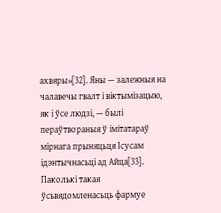ахвяры»[32]. Яны — залежныя на чалавечы гвалт і віктымізацыю, як і ўсе людзі, — былі пераўтвораныя ў імітатараў мірнага прыняцьця Ісусам ідэнтычнасьці ад Айца[33]. Паколькі такая ўсьвядомленасьць фармуе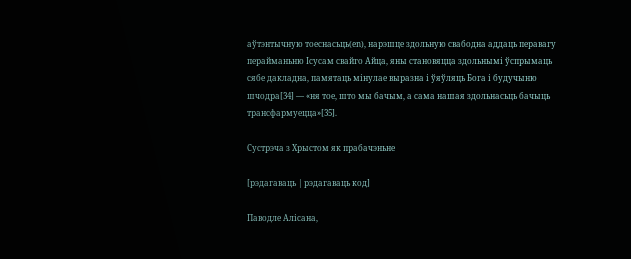аўтэнтычную тоеснасьць(en), нарэшце здольную свабодна аддаць перавагу перайманьню Ісусам свайго Айца, яны становяцца здольнымі ўспрымаць сябе дакладна, памятаць мінулае выразна і ўяўляць Бога і будучыню шчодра[34] — «ня тое, што мы бачым, а сама нашая здольнасьць бачыць трансфармуецца»[35].

Сустрэча з Хрыстом як прабачэньне

[рэдагаваць | рэдагаваць код]

Паводле Алісана,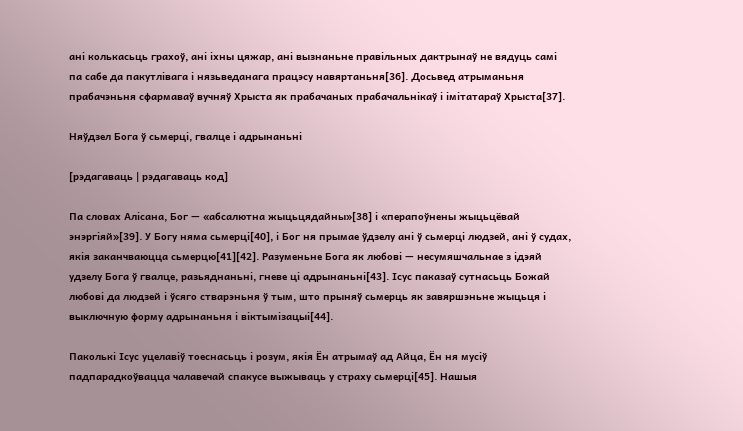ані колькасьць грахоў, ані іхны цяжар, ані вызнаньне правільных дактрынаў не вядуць самі па сабе да пакутлівага і нязьведанага працэсу навяртаньня[36]. Досьвед атрыманьня прабачэньня сфармаваў вучняў Хрыста як прабачаных прабачальнікаў і імітатараў Хрыста[37].

Няўдзел Бога ў сьмерці, гвалце і адрынаньні

[рэдагаваць | рэдагаваць код]

Па словах Алісана, Бог — «абсалютна жыцьцядайны»[38] і «перапоўнены жыцьцёвай энэргіяй»[39]. У Богу няма сьмерці[40], і Бог ня прымае ўдзелу ані ў сьмерці людзей, ані ў судах, якія заканчваюцца сьмерцю[41][42]. Разуменьне Бога як любові — несумяшчальнае з ідэяй удзелу Бога ў гвалце, разьяднаньні, гневе ці адрынаньні[43]. Ісус паказаў сутнасьць Божай любові да людзей і ўсяго стварэньня ў тым, што прыняў сьмерць як завяршэньне жыцьця і выключную форму адрынаньня і віктымізацыі[44].

Паколькі Ісус уцелавіў тоеснасьць і розум, якія Ён атрымаў ад Айца, Ён ня мусіў падпарадкоўвацца чалавечай спакусе выжываць у страху сьмерці[45]. Нашыя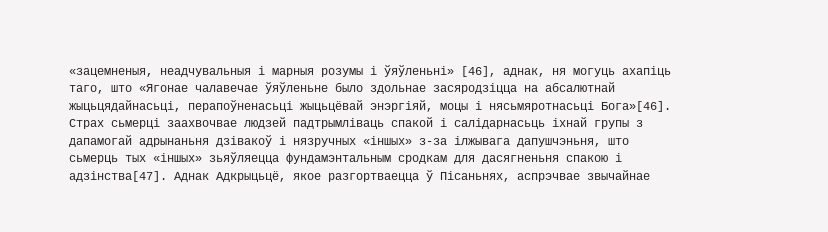«зацемненыя, неадчувальныя і марныя розумы і ўяўленьні» [46], аднак, ня могуць ахапіць таго, што «Ягонае чалавечае ўяўленьне было здольнае засяродзіцца на абсалютнай жыцьцядайнасьці, перапоўненасьці жыцьцёвай энэргіяй, моцы і нясьмяротнасьці Бога»[46]. Страх сьмерці заахвочвае людзей падтрымліваць спакой і салідарнасьць іхнай групы з дапамогай адрынаньня дзівакоў і нязручных «іншых» з-за ілжывага дапушчэньня, што сьмерць тых «іншых» зьяўляецца фундамэнтальным сродкам для дасягненьня спакою і адзінства[47]. Аднак Адкрыцьцё, якое разгортваецца ў Пісаньнях, аспрэчвае звычайнае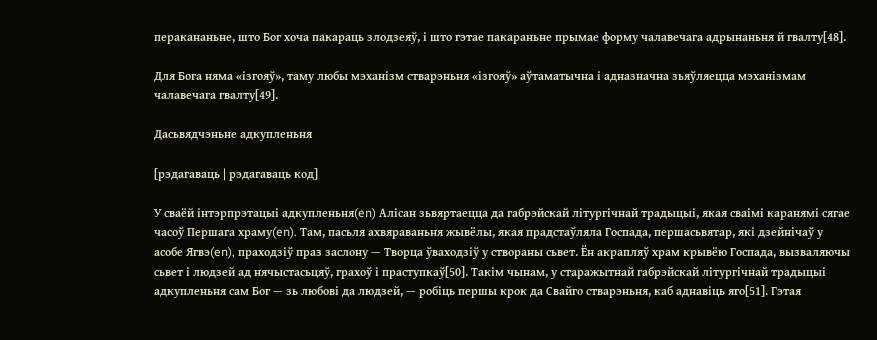перакананьне, што Бог хоча пакараць злодзеяў, і што гэтае пакараньне прымае форму чалавечага адрынаньня й гвалту[48].

Для Бога няма «ізгояў», таму любы мэханізм стварэньня «ізгояў» аўтаматычна і адназначна зьяўляецца мэханізмам чалавечага гвалту[49].

Дасьвядчэньне адкупленьня

[рэдагаваць | рэдагаваць код]

У сваёй інтэрпрэтацыі адкупленьня(en) Алісан зьвяртаецца да габрэйскай літургічнай традыцыі, якая сваімі каранямі сягае часоў Першага храму(en). Там, пасьля ахвяраваньня жывёлы, якая прадстаўляла Госпада, першасьвятар, які дзейнічаў у асобе Ягвэ(en), праходзіў праз заслону — Творца ўваходзіў у створаны сьвет. Ён акрапляў храм крывёю Госпада, вызваляючы сьвет і людзей ад нячыстасьцяў, грахоў і праступкаў[50]. Такім чынам, у старажытнай габрэйскай літургічнай традыцыі адкупленьня сам Бог — зь любові да людзей, — робіць першы крок да Свайго стварэньня, каб аднавіць яго[51]. Гэтая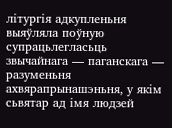літургія адкупленьня выяўляла поўную супрацьлегласьць звычайнага — паганскага — разуменьня ахвярапрынашэньня, у якім сьвятар ад імя людзей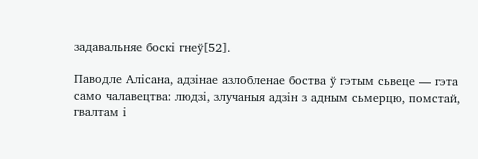задавальняе боскі гнеў[52].

Паводле Алісана, адзінае азлобленае боства ў гэтым сьвеце — гэта само чалавецтва: людзі, злучаныя адзін з адным сьмерцю, помстай, гвалтам і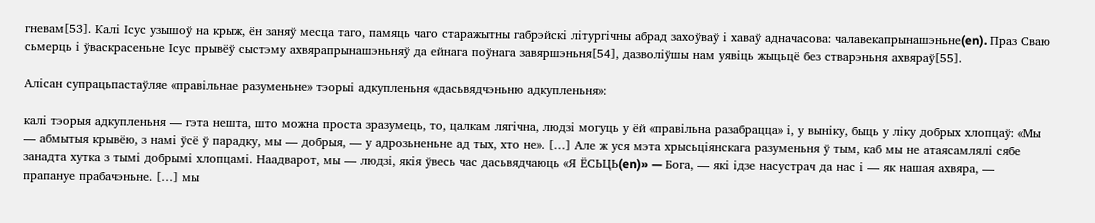гневам[53]. Калі Ісус узышоў на крыж, ён заняў месца таго, памяць чаго старажытны габрэйскі літургічны абрад захоўваў і хаваў адначасова: чалавекапрынашэньне(en). Праз Сваю сьмерць і ўваскрасеньне Ісус прывёў сыстэму ахвярапрынашэньняў да ейнага поўнага завяршэньня[54], дазволіўшы нам уявіць жыцьцё без стварэньня ахвяраў[55].

Алісан супрацьпастаўляе «правільнае разуменьне» тэорыі адкупленьня «дасьвядчэньню адкупленьня»:

калі тэорыя адкупленьня — гэта нешта, што можна проста зразумець, то, цалкам лягічна, людзі могуць у ёй «правільна разабрацца» і, у выніку, быць у ліку добрых хлопцаў: «Мы — абмытыя крывёю, з намі ўсё ў парадку, мы — добрыя, — у адрозьненьне ад тых, хто не». […] Але ж уся мэта хрысьціянскага разуменьня ў тым, каб мы не атаясамлялі сябе занадта хутка з тымі добрымі хлопцамі. Наадварот, мы — людзі, якія ўвесь час дасьвядчаюць «Я ЁСЬЦЬ(en)» — Бога, — які ідзе насустрач да нас і — як нашая ахвяра, — прапануе прабачэньне. […] мы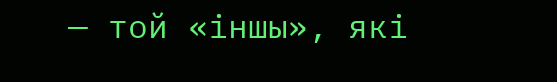— той «іншы», які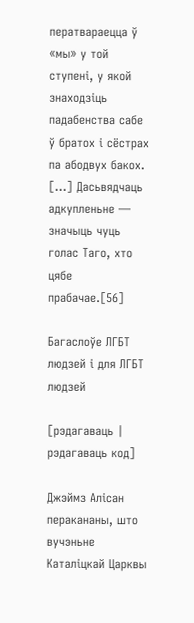ператвараецца ў «мы» у той ступені, у якой знаходзіць падабенства сабе ў братох і сёстрах па абодвух бакох. […] Дасьвядчаць адкупленьне — значыць чуць голас Таго, хто цябе прабачае.[56]

Багаслоўе ЛГБТ людзей і для ЛГБТ людзей

[рэдагаваць | рэдагаваць код]

Джэймз Алісан перакананы, што вучэньне Каталіцкай Царквы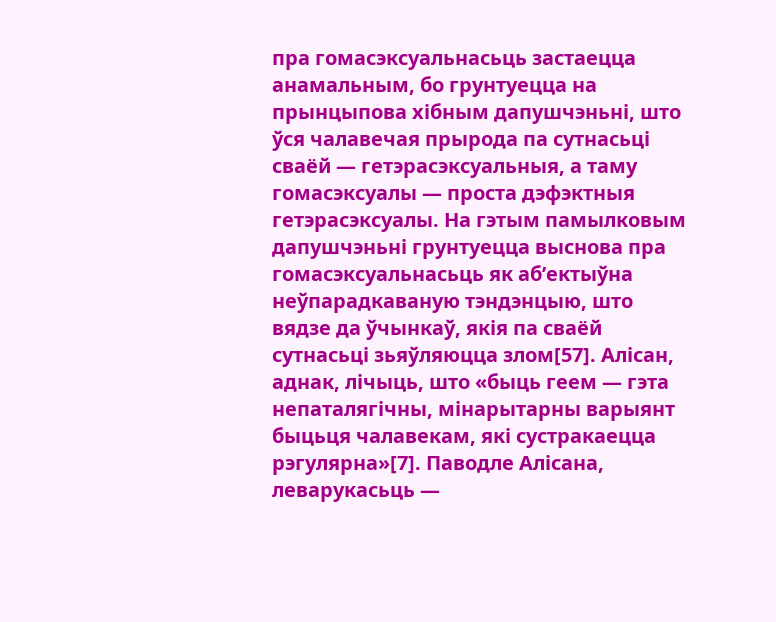пра гомасэксуальнасьць застаецца анамальным, бо грунтуецца на прынцыпова хібным дапушчэньні, што ўся чалавечая прырода па сутнасьці сваёй — гетэрасэксуальныя, а таму гомасэксуалы — проста дэфэктныя гетэрасэксуалы. На гэтым памылковым дапушчэньні грунтуецца выснова пра гомасэксуальнасьць як аб’ектыўна неўпарадкаваную тэндэнцыю, што вядзе да ўчынкаў, якія па сваёй сутнасьці зьяўляюцца злом[57]. Алісан, аднак, лічыць, што «быць геем — гэта непаталягічны, мінарытарны варыянт быцьця чалавекам, які сустракаецца рэгулярна»[7]. Паводле Алісана, леварукасьць —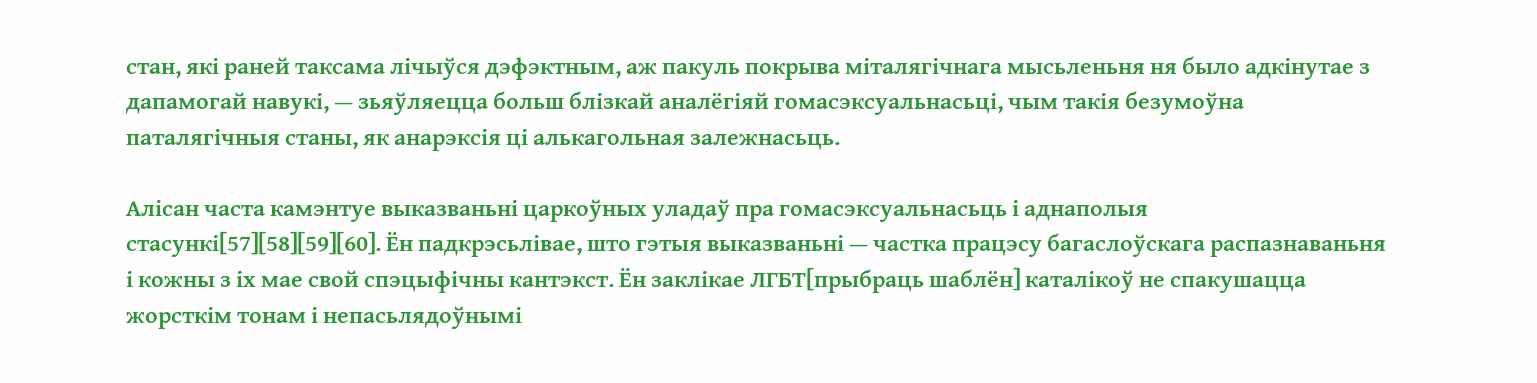стан, які раней таксама лічыўся дэфэктным, аж пакуль покрыва міталягічнага мысьленьня ня было адкінутае з дапамогай навукі, — зьяўляецца больш блізкай аналёгіяй гомасэксуальнасьці, чым такія безумоўна паталягічныя станы, як анарэксія ці алькагольная залежнасьць.

Алісан часта камэнтуе выказваньні царкоўных уладаў пра гомасэксуальнасьць і аднаполыя стасункі[57][58][59][60]. Ён падкрэсьлівае, што гэтыя выказваньні — частка працэсу багаслоўскага распазнаваньня і кожны з іх мае свой спэцыфічны кантэкст. Ён заклікае ЛГБТ[прыбраць шаблён] каталікоў не спакушацца жорсткім тонам і непасьлядоўнымі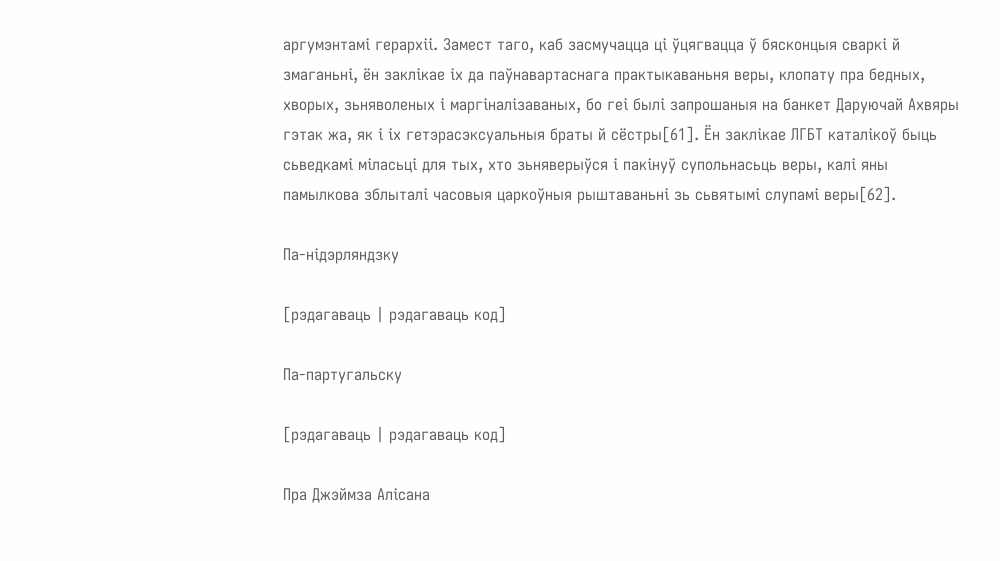аргумэнтамі герархіі. Замест таго, каб засмучацца ці ўцягвацца ў бясконцыя сваркі й змаганьні, ён заклікае іх да паўнавартаснага практыкаваньня веры, клопату пра бедных, хворых, зьняволеных і маргіналізаваных, бо геі былі запрошаныя на банкет Даруючай Ахвяры гэтак жа, як і іх гетэрасэксуальныя браты й сёстры[61]. Ён заклікае ЛГБТ каталікоў быць сьведкамі міласьці для тых, хто зьняверыўся і пакінуў супольнасьць веры, калі яны памылкова зблыталі часовыя царкоўныя рыштаваньні зь сьвятымі слупамі веры[62].

Па-нідэрляндзку

[рэдагаваць | рэдагаваць код]

Па-партугальску

[рэдагаваць | рэдагаваць код]

Пра Джэймза Алісана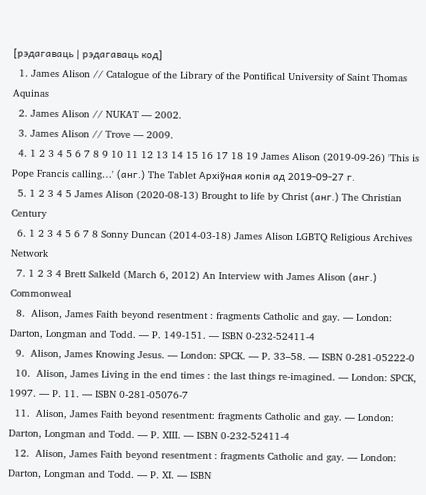[рэдагаваць | рэдагаваць код]
  1. James Alison // Catalogue of the Library of the Pontifical University of Saint Thomas Aquinas
  2. James Alison // NUKAT — 2002.
  3. James Alison // Trove — 2009.
  4. 1 2 3 4 5 6 7 8 9 10 11 12 13 14 15 16 17 18 19 James Alison (2019-09-26) 'This is Pope Francis calling…' (анг.) The Tablet Архіўная копія ад 2019-09-27 г.
  5. 1 2 3 4 5 James Alison (2020-08-13) Brought to life by Christ (анг.) The Christian Century
  6. 1 2 3 4 5 6 7 8 Sonny Duncan (2014-03-18) James Alison LGBTQ Religious Archives Network
  7. 1 2 3 4 Brett Salkeld (March 6, 2012) An Interview with James Alison (анг.) Commonweal
  8.  Alison, James Faith beyond resentment : fragments Catholic and gay. — London: Darton, Longman and Todd. — P. 149-151. — ISBN 0-232-52411-4
  9.  Alison, James Knowing Jesus. — London: SPCK. — P. 33–58. — ISBN 0-281-05222-0
  10.  Alison, James Living in the end times : the last things re-imagined. — London: SPCK, 1997. — P. 11. — ISBN 0-281-05076-7
  11.  Alison, James Faith beyond resentment: fragments Catholic and gay. — London: Darton, Longman and Todd. — P. XIII. — ISBN 0-232-52411-4
  12.  Alison, James Faith beyond resentment : fragments Catholic and gay. — London: Darton, Longman and Todd. — P. XI. — ISBN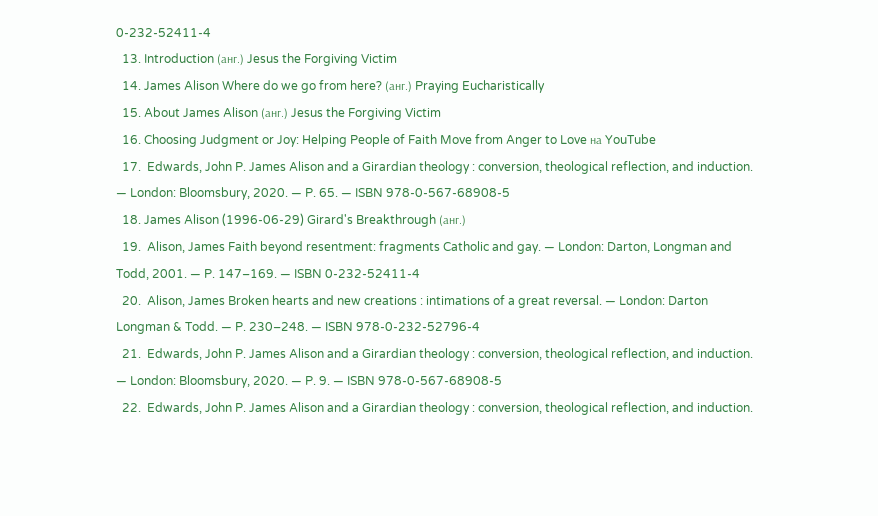0-232-52411-4
  13. Introduction (анг.) Jesus the Forgiving Victim
  14. James Alison Where do we go from here? (анг.) Praying Eucharistically
  15. About James Alison (анг.) Jesus the Forgiving Victim
  16. Choosing Judgment or Joy: Helping People of Faith Move from Anger to Love на YouTube
  17.  Edwards, John P. James Alison and a Girardian theology : conversion, theological reflection, and induction. — London: Bloomsbury, 2020. — P. 65. — ISBN 978-0-567-68908-5
  18. James Alison (1996-06-29) Girard's Breakthrough (анг.)
  19.  Alison, James Faith beyond resentment: fragments Catholic and gay. — London: Darton, Longman and Todd, 2001. — P. 147–169. — ISBN 0-232-52411-4
  20.  Alison, James Broken hearts and new creations : intimations of a great reversal. — London: Darton Longman & Todd. — P. 230–248. — ISBN 978-0-232-52796-4
  21.  Edwards, John P. James Alison and a Girardian theology : conversion, theological reflection, and induction. — London: Bloomsbury, 2020. — P. 9. — ISBN 978-0-567-68908-5
  22.  Edwards, John P. James Alison and a Girardian theology : conversion, theological reflection, and induction.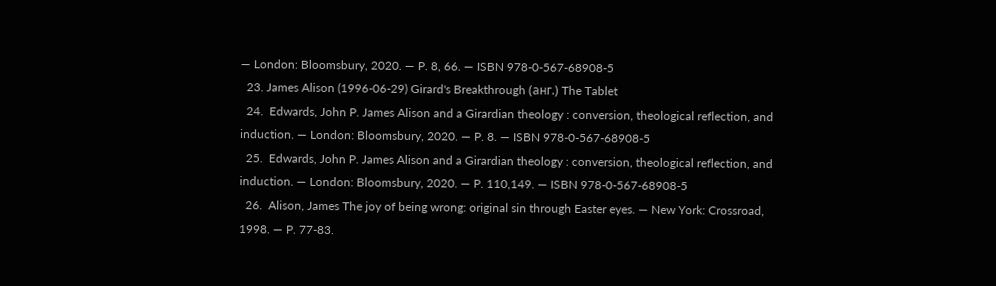— London: Bloomsbury, 2020. — P. 8, 66. — ISBN 978-0-567-68908-5
  23. James Alison (1996-06-29) Girard's Breakthrough (анг.) The Tablet
  24.  Edwards, John P. James Alison and a Girardian theology : conversion, theological reflection, and induction. — London: Bloomsbury, 2020. — P. 8. — ISBN 978-0-567-68908-5
  25.  Edwards, John P. James Alison and a Girardian theology : conversion, theological reflection, and induction. — London: Bloomsbury, 2020. — P. 110,149. — ISBN 978-0-567-68908-5
  26.  Alison, James The joy of being wrong: original sin through Easter eyes. — New York: Crossroad, 1998. — P. 77-83.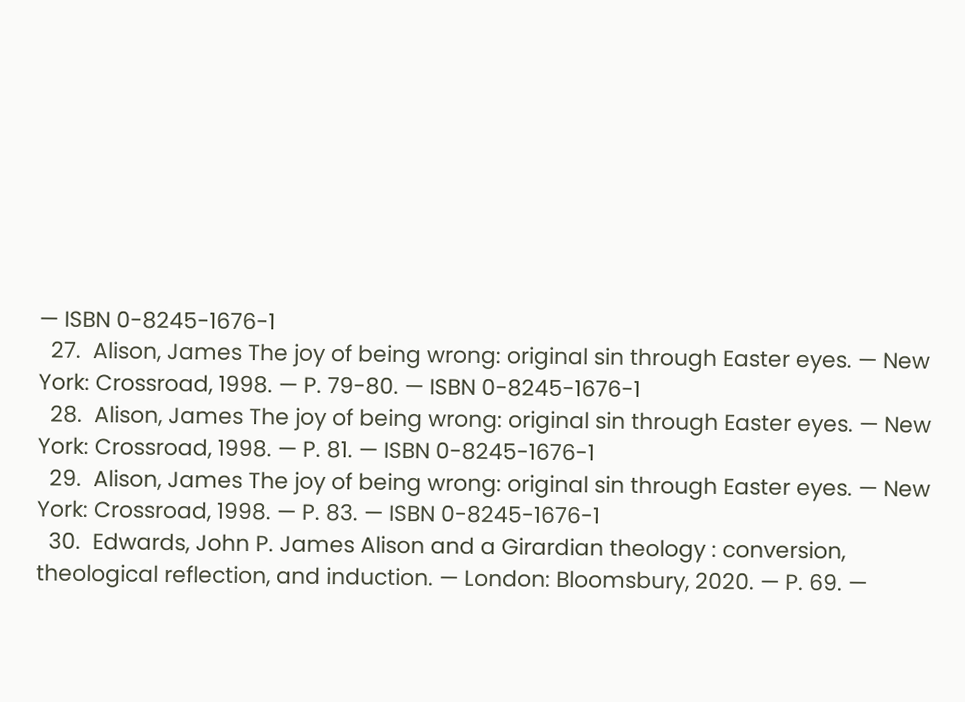— ISBN 0-8245-1676-1
  27.  Alison, James The joy of being wrong: original sin through Easter eyes. — New York: Crossroad, 1998. — P. 79-80. — ISBN 0-8245-1676-1
  28.  Alison, James The joy of being wrong: original sin through Easter eyes. — New York: Crossroad, 1998. — P. 81. — ISBN 0-8245-1676-1
  29.  Alison, James The joy of being wrong: original sin through Easter eyes. — New York: Crossroad, 1998. — P. 83. — ISBN 0-8245-1676-1
  30.  Edwards, John P. James Alison and a Girardian theology : conversion, theological reflection, and induction. — London: Bloomsbury, 2020. — P. 69. —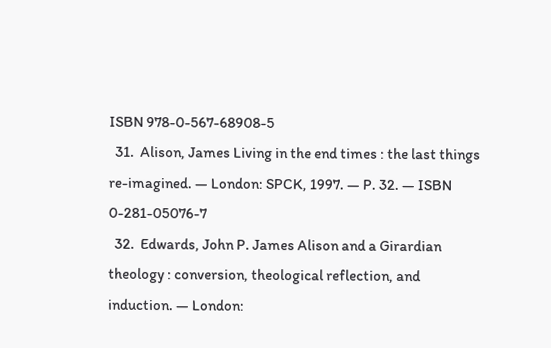ISBN 978-0-567-68908-5
  31.  Alison, James Living in the end times : the last things re-imagined. — London: SPCK, 1997. — P. 32. — ISBN 0-281-05076-7
  32.  Edwards, John P. James Alison and a Girardian theology : conversion, theological reflection, and induction. — London: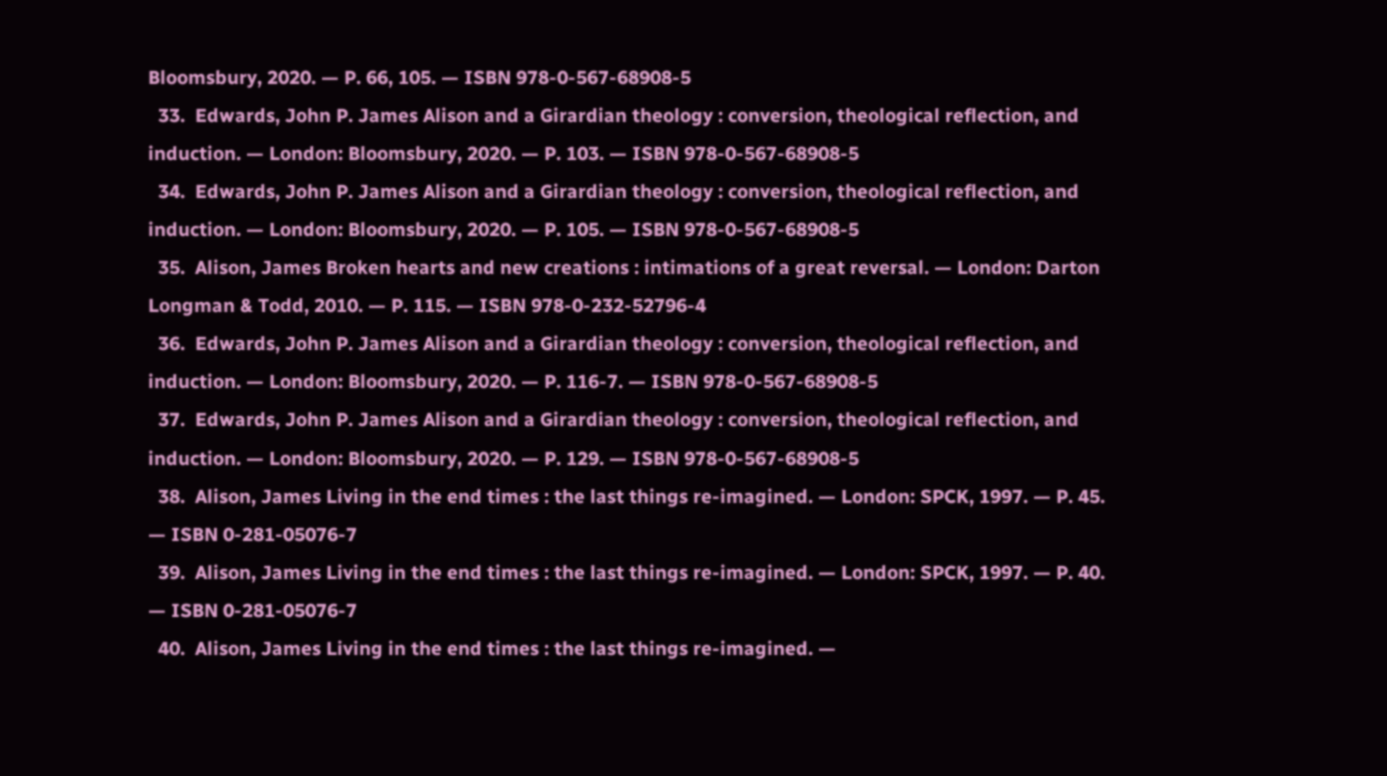Bloomsbury, 2020. — P. 66, 105. — ISBN 978-0-567-68908-5
  33.  Edwards, John P. James Alison and a Girardian theology : conversion, theological reflection, and induction. — London: Bloomsbury, 2020. — P. 103. — ISBN 978-0-567-68908-5
  34.  Edwards, John P. James Alison and a Girardian theology : conversion, theological reflection, and induction. — London: Bloomsbury, 2020. — P. 105. — ISBN 978-0-567-68908-5
  35.  Alison, James Broken hearts and new creations : intimations of a great reversal. — London: Darton Longman & Todd, 2010. — P. 115. — ISBN 978-0-232-52796-4
  36.  Edwards, John P. James Alison and a Girardian theology : conversion, theological reflection, and induction. — London: Bloomsbury, 2020. — P. 116-7. — ISBN 978-0-567-68908-5
  37.  Edwards, John P. James Alison and a Girardian theology : conversion, theological reflection, and induction. — London: Bloomsbury, 2020. — P. 129. — ISBN 978-0-567-68908-5
  38.  Alison, James Living in the end times : the last things re-imagined. — London: SPCK, 1997. — P. 45. — ISBN 0-281-05076-7
  39.  Alison, James Living in the end times : the last things re-imagined. — London: SPCK, 1997. — P. 40. — ISBN 0-281-05076-7
  40.  Alison, James Living in the end times : the last things re-imagined. —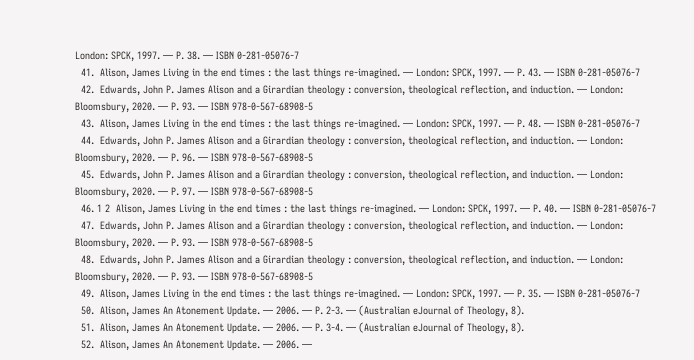London: SPCK, 1997. — P. 38. — ISBN 0-281-05076-7
  41.  Alison, James Living in the end times : the last things re-imagined. — London: SPCK, 1997. — P. 43. — ISBN 0-281-05076-7
  42.  Edwards, John P. James Alison and a Girardian theology : conversion, theological reflection, and induction. — London: Bloomsbury, 2020. — P. 93. — ISBN 978-0-567-68908-5
  43.  Alison, James Living in the end times : the last things re-imagined. — London: SPCK, 1997. — P. 48. — ISBN 0-281-05076-7
  44.  Edwards, John P. James Alison and a Girardian theology : conversion, theological reflection, and induction. — London: Bloomsbury, 2020. — P. 96. — ISBN 978-0-567-68908-5
  45.  Edwards, John P. James Alison and a Girardian theology : conversion, theological reflection, and induction. — London: Bloomsbury, 2020. — P. 97. — ISBN 978-0-567-68908-5
  46. 1 2  Alison, James Living in the end times : the last things re-imagined. — London: SPCK, 1997. — P. 40. — ISBN 0-281-05076-7
  47.  Edwards, John P. James Alison and a Girardian theology : conversion, theological reflection, and induction. — London: Bloomsbury, 2020. — P. 93. — ISBN 978-0-567-68908-5
  48.  Edwards, John P. James Alison and a Girardian theology : conversion, theological reflection, and induction. — London: Bloomsbury, 2020. — P. 93. — ISBN 978-0-567-68908-5
  49.  Alison, James Living in the end times : the last things re-imagined. — London: SPCK, 1997. — P. 35. — ISBN 0-281-05076-7
  50.  Alison, James An Atonement Update. — 2006. — P. 2-3. — (Australian eJournal of Theology, 8).
  51.  Alison, James An Atonement Update. — 2006. — P. 3-4. — (Australian eJournal of Theology, 8).
  52.  Alison, James An Atonement Update. — 2006. —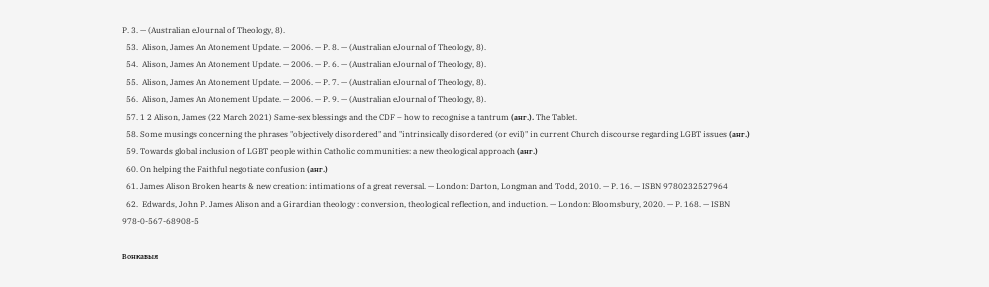P. 3. — (Australian eJournal of Theology, 8).
  53.  Alison, James An Atonement Update. — 2006. — P. 8. — (Australian eJournal of Theology, 8).
  54.  Alison, James An Atonement Update. — 2006. — P. 6. — (Australian eJournal of Theology, 8).
  55.  Alison, James An Atonement Update. — 2006. — P. 7. — (Australian eJournal of Theology, 8).
  56.  Alison, James An Atonement Update. — 2006. — P. 9. — (Australian eJournal of Theology, 8).
  57. 1 2 Alison, James (22 March 2021) Same-sex blessings and the CDF – how to recognise a tantrum (анг.). The Tablet.
  58. Some musings concerning the phrases "objectively disordered" and "intrinsically disordered (or evil)" in current Church discourse regarding LGBT issues (анг.)
  59. Towards global inclusion of LGBT people within Catholic communities: a new theological approach (анг.)
  60. On helping the Faithful negotiate confusion (анг.)
  61. James Alison Broken hearts & new creation: intimations of a great reversal. — London: Darton, Longman and Todd, 2010. — P. 16. — ISBN 9780232527964
  62.  Edwards, John P. James Alison and a Girardian theology : conversion, theological reflection, and induction. — London: Bloomsbury, 2020. — P. 168. — ISBN 978-0-567-68908-5

Вонкавыя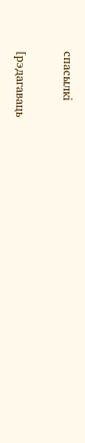спасылкі

[рэдагаваць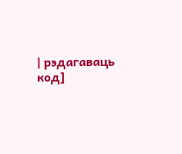| рэдагаваць код]